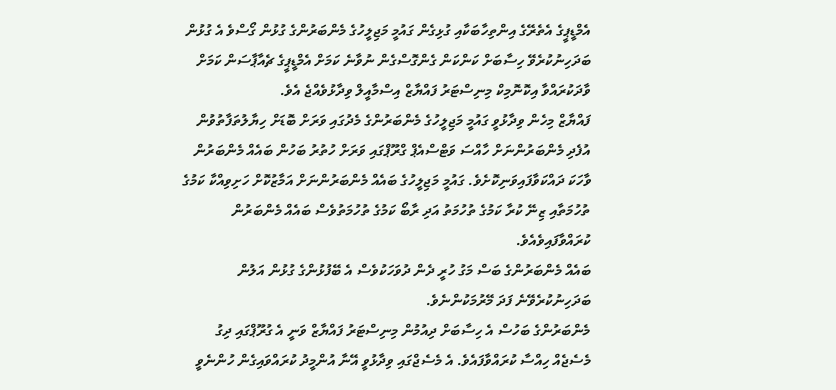އެމްޑީޕީގެ އެތެރޭގެ އިންތިހާބަކާއި ގުޅިގެން ގައުމީ މަޖިލީހުގެ މެންބަރުންގެ ގުޅުން ގޯސްވެ އެ ގުޅުން ބަދަހިނުކުރެވޭ ހިސާބަށް ކަންކަން ގެންގޮސްގެން ނުވާނެ ކަމަށް އެމްޑީޕީގެ ޗެއާޕާސަން ކަމަށް ވާދަކުރައްވާ އިކޮނޮމިކް މިނިސްޓަރު ފައްޔާޒް އިސްމާއީލް ވިދާޅުވެއްޖެ އެވެ.
ފައްޔާޒް މިހެން ވިދާޅުވީ ގައުމީ މަޖިލީހުގެ މެންބަރުންގެ މެދުގައި ވަރަށް ބޮޑަށް ހިޔާލުތަފާތުވުން އުފެދި މެންބަރުންނަށް ހާއްސަ ވަޓްސްއެޕް ގްރޫޕްގައި ވަރަށް ހުތުރު ބަހުން ބައެއް މެންބަރުން ވާހަކަ ދައްކަވާފައިވަނިކޮށެވެ. ގައުމީ މަޖިލީހުގެ ބައެއް މެންބަރުންނަށް އަމާޒުކޮށް ހަށިވިއްކާ ކަމުގެ ތުހުމަތާއި ޒިނޭ ކުރާ ކަމުގެ ތުހުމަތު އަދި ރާބޯ ކަމުގެ ތުހުމަތުވެސް ބައެއް މެންބަރުން ކުރައްވާފައިވެއެވެ.
ބައެއް މެންބަރުންގެ ބަސް މަގު ހުރީ ދެން ދުވަހަކުވެސް އެ ބޭފުޅުންގެ ގުޅުން އަލުން ބަދަހިނުކުރެވޭނެ ފަދަ މޭރުމަކުންނެވެ.
މެންބަރުންގެ ބަހުސް އެ ހިސާބަށް ދިއުމުން މިނިސްޓަރު ފައްޔާޒް ވަނީ އެ ގުރޫޕްގައި ދިގު މެސެޖެއް ހިއްސާ ކުރައްވާފައެވެ. އެ މެސެޖްގައި ވިދާޅުވީ އޭނާ އުންމީދު ކުރައްވައިގެން ހުންނެވީ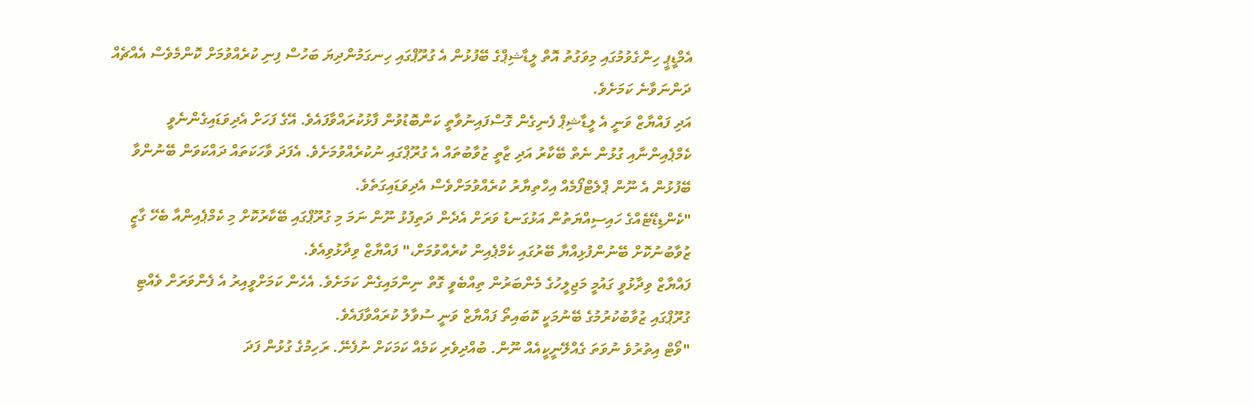އެމްޑީޕީ ހިންގެވުމުގައި މިވަގުތު އޮތް ލީޑާޝިޕްގެ ބޭފުޅުން އެ ގުރޫޕްގައި ހިނގަމުންދިޔަ ބަހުސް ފިނި ކުރެއްވުމަށް ކޮންމެވެސް އެއްޗެއް ދަންނަވާނެ ކަމަށެވެ.
އަދި ފައްޔާޒް ވަނީ އެ ލީޑާޝިޕް ފެނިގެން ގޮސްފައިނުވާތީ ކަންބޮޑުވުން ފާޅުކުރައްވާފައެވެ. އޭގެ ފަހަށް އެދިވަޑައިގެންނެވީ ކެމްޕެއިންނާއި ގުޅުން ނެތް ބޭކާރު އަދި ޒާތީ ޒުވާބުތައް އެ ގުރޫޕްގައި ނުކުރެއްވުމަށެވެ. އެފަދަ ވާހަކަތައް ދައްކަވަން ބޭނުންވާ ބޭފުޅުން އެ ނޫން ޕްލެޓްފޯމެއް އިހްތިޔާރު ކުރެއްވުމަށްވެސް އެދިވަޑައިގަތެވެ.
"ކެންޑިޑޭޓެއްގެ ހައިސިއްޔަތުން އަޅުގަނޑު ވަރަށް އެދެން ދަތިފުޅު ނޫން ނަމަ މި ގުރޫޕްގައި ބޭކާރުކޮށް މި ކެމްޕެއިންއާ ބެހޭ ގާޒީ ޒުވާބުނުކޮށް ބޭނުންފުޅިއްޔާ ބޭރުގައި ކެމްޕެއިން ކުރެއްވުމަށް،" ފައްޔާޒް ވިދާޅުވިއެވެ.
ފައްޔާޒް ވިދާޅުވީ ގައުމީ މަޖިލީހުގެ މެންބަރުން ތިއްބެވީ ގޮތް ނިންމައިގެން ކަމަށެވެ. އެހެން ކަމަށްވީއިރު އެ ފެންވަރަށް ވެއްޓި ގުރޫޕްގައި ޒުވާބުކުރުމުގެ ބޭނުމަކީ ކޮބައިތޯ ފައްޔާޒް ވަނީ ސުވާލު ކުރައްވާފައެވެ.
"ވޯޓް އިތުރުވެ ނުވަތަ ގެއްލޭނީކީއެއް ނޫން. ބުއްދިވެރި ކަމެއް ކަމަކަށް ނުފެނޭ. ރަހިމުގެ ގުޅުން ފަދަ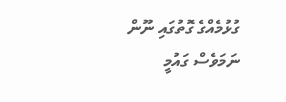ގުޅުމެއްގެ ގޮތުގައި ނޫން ނަމަވެސް ގައުމީ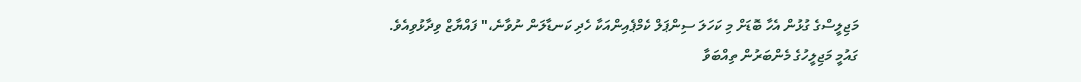މަޖިލީސްގެ ގުޅުން އެހާ ބޮޑަށް މި ކަހަލަ ސިންޕަލް ކެމްޕެއިންއަކާ ހެދި ކަނޑާލަން ނުވާނެ،" ފައްޔާޒް ވިދާޅުވިއެވެ.
ގައުމީ މަޖިލީހުގެ މެންބަރުން ތިއްބަވާ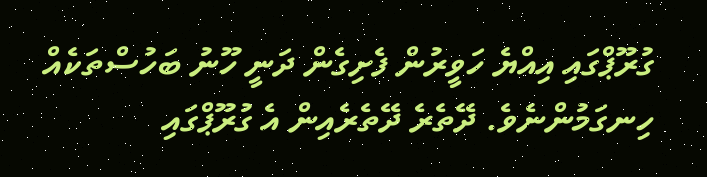ގުރޫޕްގައި އިއްޔެ ހަވީރުން ފެށިގެން ދަނީ ހޫނު ބަހުސްތަކެއް ހިނގަމުންނެވެ. ދޭތެރެ ދޭތެރެއިން އެ ގުރޫޕްގައި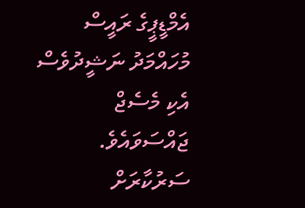އެމްޑީޕީގެ ރައީސް މުހައްމަދު ނަޝީދުވެސް އެކި މެސެޖް ޖައްސަވައެވެ. ސަރުކާރަށް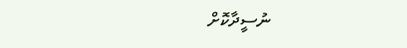ނުސީދާކޮށް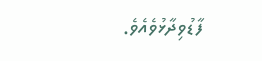ފާޑުވިދާޅުވެއެވެ.